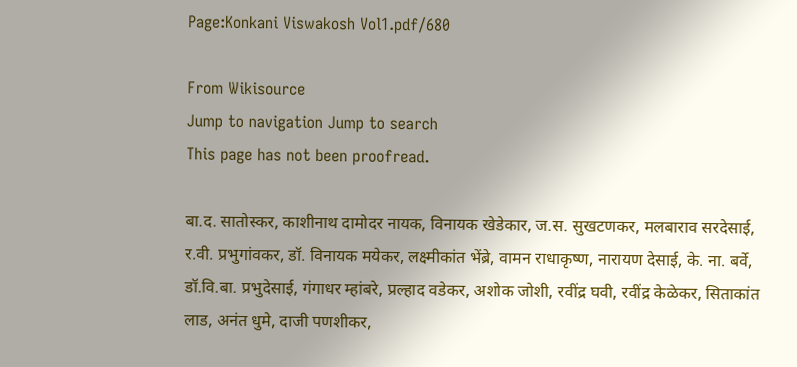Page:Konkani Viswakosh Vol1.pdf/680

From Wikisource
Jump to navigation Jump to search
This page has not been proofread.

बा.द. सातोस्कर, काशीनाथ दामोदर नायक, विनायक खेडेकार, ज.स. सुखटणकर, मलबाराव सरदेसाई, र.वी. प्रभुगांवकर, डॉ. विनायक मयेकर, लक्ष्मीकांत भेंब्रे, वामन राधाकृष्ण, नारायण देसाई, के. ना. बर्वे, डॉ.वि.बा. प्रभुदेसाई, गंगाधर म्हांबरे, प्रल्हाद वडेकर, अशोक जोशी, रवींद्र घवी, रवींद्र केळेकर, सिताकांत लाड, अनंत धुमे, दाजी पणशीकर,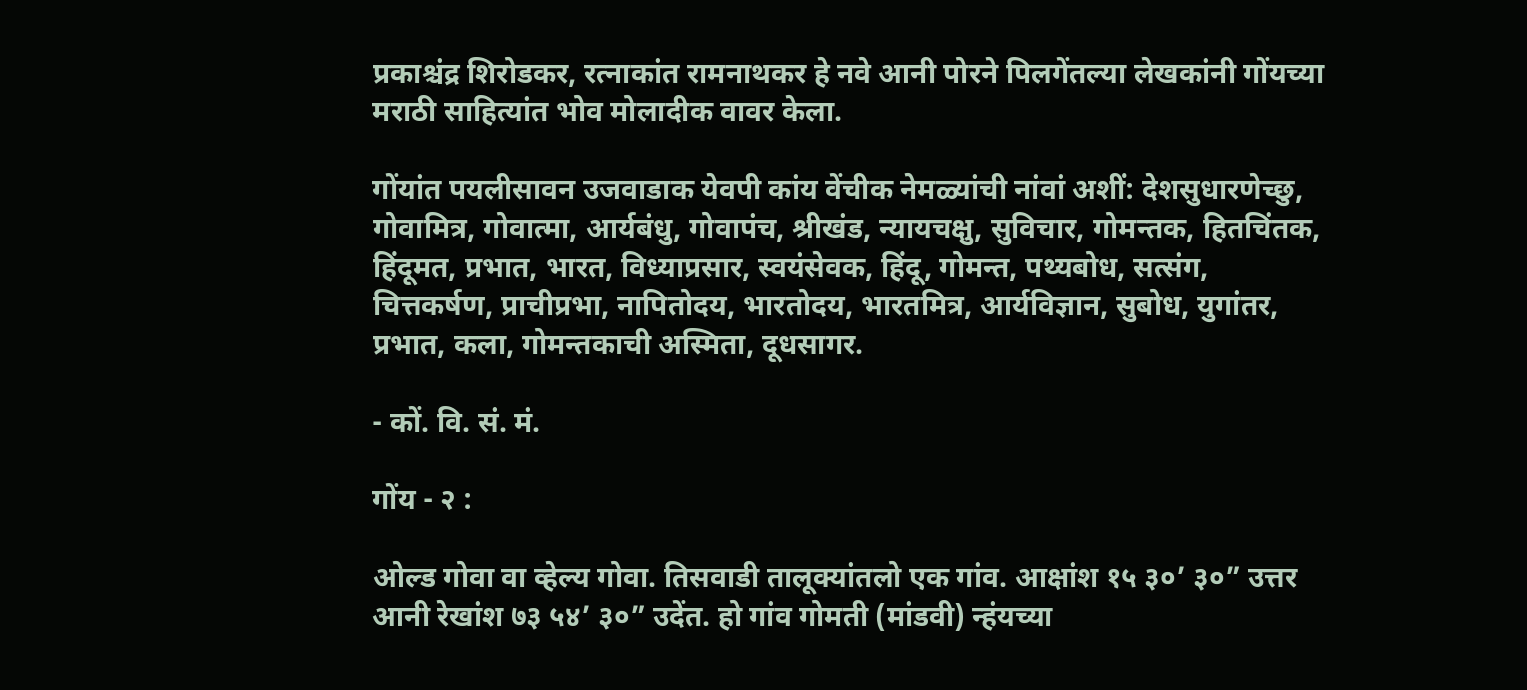प्रकाश्चंद्र शिरोडकर, रत्नाकांत रामनाथकर हे नवे आनी पोरने पिलगेंतल्या लेखकांनी गोंयच्या मराठी साहित्यांत भोव मोलादीक वावर केला.

गोंयांत पयलीसावन उजवाडाक येवपी कांय वेंचीक नेमळ्यांची नांवां अशीं: देशसुधारणेच्छु, गोवामित्र, गोवात्मा, आर्यबंधु, गोवापंच, श्रीखंड, न्यायचक्षु, सुविचार, गोमन्तक, हितचिंतक, हिंदूमत, प्रभात, भारत, विध्याप्रसार, स्वयंसेवक, हिंदू, गोमन्त, पथ्यबोध, सत्संग, चित्तकर्षण, प्राचीप्रभा, नापितोदय, भारतोदय, भारतमित्र, आर्यविज्ञान, सुबोध, युगांतर, प्रभात, कला, गोमन्तकाची अस्मिता, दूधसागर.

- कों. वि. सं. मं.

गोंय - २ :

ओल्ड गोवा वा व्हेल्य गोवा. तिसवाडी तालूक्यांतलो एक गांव. आक्षांश १५ ३०’ ३०” उत्तर आनी रेखांश ७३ ५४’ ३०” उदेंत. हो गांव गोमती (मांडवी) न्हंयच्या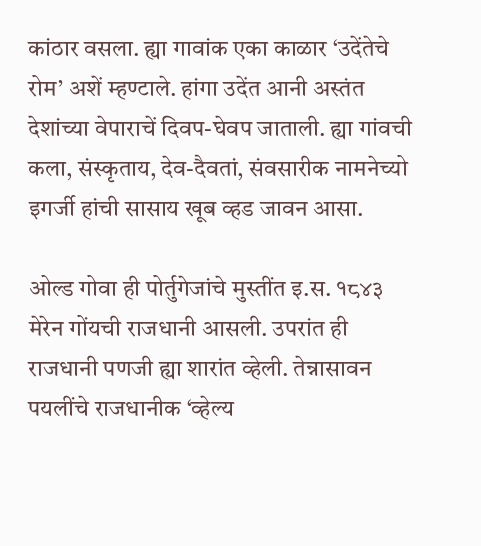कांठार वसला. ह्या गावांक एका काळार ‘उदेंतेचे रोम’ अशें म्हण्टाले. हांगा उदेंत आनी अस्तंत देशांच्या वेपाराचें दिवप-घेवप जाताली. ह्या गांवची कला, संस्कृताय, देव-दैवतां, संवसारीक नामनेच्यो इगर्जी हांची सासाय खूब व्हड जावन आसा.

ओल्ड गोवा ही पोर्तुगेजांचे मुस्तींत इ.स. १८४३ मेरेन गोंयची राजधानी आसली. उपरांत ही राजधानी पणजी ह्या शारांत व्हेली. तेन्नासावन पयलींचे राजधानीक ‘व्हेल्य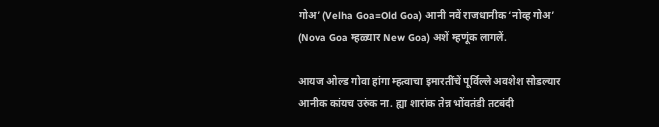गोअ’ (Velha Goa=Old Goa) आनी नवें राजधानीक ‘नोव्ह गोअ’ (Nova Goa म्हळ्यार New Goa) अशें म्हणूंक लागलें.

आयज ओल्ड गोवा हांगा म्हत्वाचा इमारतींचें पूर्विल्ले अवशेश सोडल्यार आनीक कांयच उरुंक ना. ह्या शारांक तेन्न भोंवतंडी तटबंदी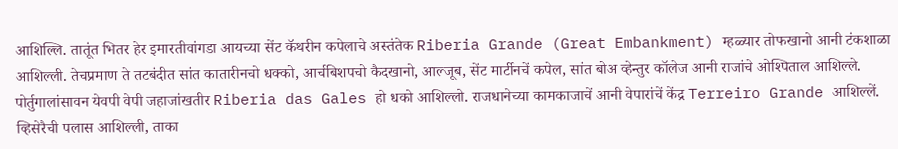आशिल्लि. तातूंत भितर हेर इमारतीवांगडा आयच्या सेंट कॅथरीन कपेलाचे अस्तंतेक Riberia Grande (Great Embankment) म्हळ्यार तोफखानो आनी टंकशाळा आशिल्ली. तेचप्रमाण ते तटबंदीत सांत कातारीनचो धक्को, आर्चबिशपचो कैदखानो, आल्जूब, सेंट मार्टीनचें कपेल, सांत बोअ व्हेन्तुर कॉलेज आनी राजांचे ओश्पिताल आशिल्ले. पोर्तुगालांसावन येवपी वेपी जहाजांखतीर Riberia das Gales हो धको आशिल्लो. राजधानेच्या कामकाजाचें आनी वेपारांचें केंद्र Terreiro Grande आशिल्लें. व्हिसेरैची पलास आशिल्ली, ताका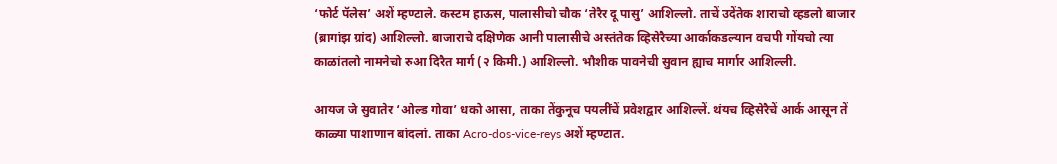‘फोर्ट पॅलेस’ अशें म्हण्टाले. कस्टम हाऊस, पालासीचो चौक ‘तेरैर दू पासु’ आशिल्लो. ताचें उदेंतेक शाराचो व्हडलो बाजार (ब्रागांझ ग्रांद) आशिल्लो. बाजाराचे दक्षिणेक आनी पालासीचे अस्तंतेक व्हिसेरैच्या आर्काकडल्यान वचपी गोंयचो त्या काळांतलो नामनेचो रुआ दिरैत मार्ग (२ किमी.) आशिल्लो. भौशीक पावनेची सुवान ह्याच मार्गार आशिल्ली.

आयज जे सुवातेर ‘ओल्ड गोवा’ धको आसा, ताका तेंकुनूच पयलींचें प्रवेशद्वार आशिल्लें. थंयच व्हिसेरैचें आर्क आसून तें काळ्या पाशाणान बांदलां. ताका Acro-dos-vice-reys अशें म्हण्टात.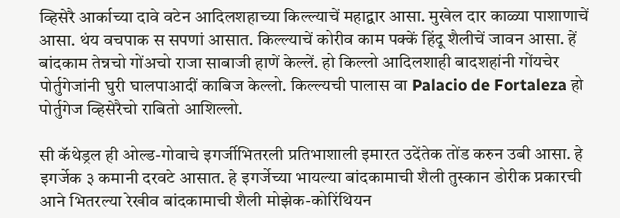व्हिसेरै आर्काच्या दावे वटेन आदिलशहाच्या किल्ल्याचें महाद्वार आसा. मुखेल दार काळ्या पाशाणाचें आसा. थंय वचपाक स सपणां आसात. किल्ल्याचें कोरीव काम पक्कें हिंदू शैलीचें जावन आसा. हें बांदकाम तेन्नचो गोंअचो राजा साबाजी हाणें केल्लें. हो किल्लो आदिलशाही बादशहांनी गोंयचेर पोर्तुगेजांनी घुरी घालपाआदीं काबिज केल्लो. किल्ल्यची पालास वा Palacio de Fortaleza हो पोर्तुगेज व्हिसेरैचो राबितो आशिल्लो.

सी कॅथेड्रल ही ओल्ड-गोवाचे इगर्जीभितरली प्रतिभाशाली इमारत उदेंतेक तोंड करुन उबी आसा. हे इगर्जेक ३ कमानी दरवटे आसात. हे इगर्जेच्या भायल्या बांदकामाची शैली तुस्कान डोरीक प्रकारची आने भितरल्या रेखीव बांदकामाची शैली मोझेक-कोरिंथियन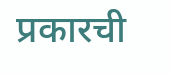प्रकारची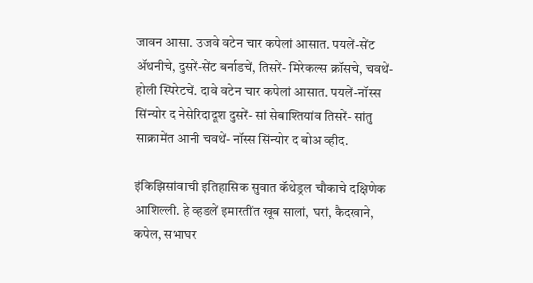जावन आसा. उजवे वटेन चार कपेलां आसात. पयलें-सेंट ॲथनीचे, दुसरें-सेंट बर्नाडचें, तिसरें- मिरेकल्स क्रॉसचे, चवथें- होली स्पिरेटचें. दावे वटेन चार कपेलां आसात. पयलें-नॉस्स सिंन्योर द नेसेरिदादूश दुसरें- सां सेबाश्तियांव तिसरें- सांतु साक्रामेंत आनी चवथें- नॉस्स सिंन्योर द बोअ व्हीद.

इंकिझिसांवाची इतिहासिक सुवात कॅथेड्रल चौकाचे दक्षिणेक आशिल्ली. हे व्हडलें इमारतींत खूब सालां, घरां, कैदखाने, कपेल, सभाघर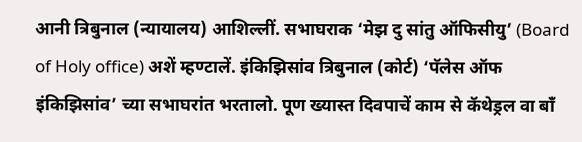आनी त्रिबुनाल (न्यायालय) आशिल्लीं. सभाघराक ‘मेझ दु सांतु ऑफिसीयु’ (Board of Holy office) अशें म्हण्टालें. इंकिझिसांव त्रिबुनाल (कोर्ट) ‘पॅलेस ऑफ इंकिझिसांव’ च्या सभाघरांत भरतालो. पूण ख्यास्त दिवपाचें काम से कॅथेड्रल वा बॉं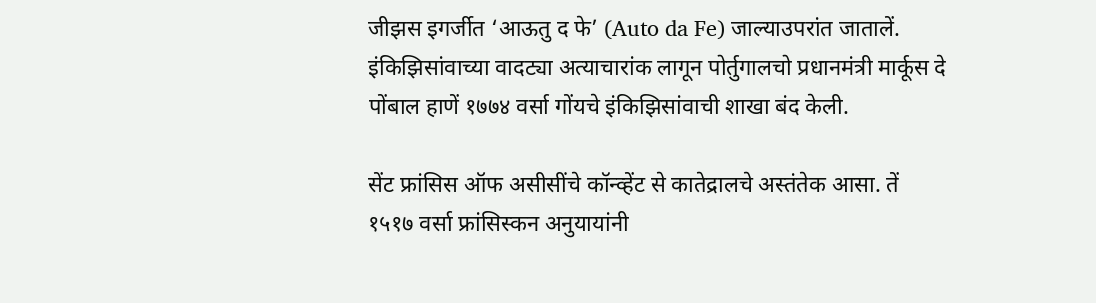जीझस इगर्जीत ‘आऊतु द फे’ (Auto da Fe) जाल्याउपरांत जातालें. इंकिझिसांवाच्या वादट्या अत्याचारांक लागून पोर्तुगालचो प्रधानमंत्री मार्कूस दे पोंबाल हाणें १७७४ वर्सा गोंयचे इंकिझिसांवाची शाखा बंद केली.

सेंट फ्रांसिस ऑफ असीसींचे कॉन्व्हेंट से कातेद्रालचे अस्तंतेक आसा. तें १५१७ वर्सा फ्रांसिस्कन अनुयायांनी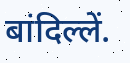बांदिल्लें.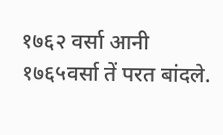१७६२ वर्सा आनी १७६५वर्सा तें परत बांदले.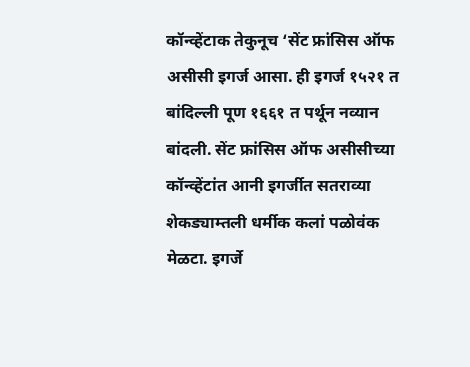कॉन्व्हेंटाक तेकुनूच ‘सेंट फ्रांसिस ऑफ असीसी इगर्ज आसा. ही इगर्ज १५२१ त बांदिल्ली पूण १६६१ त पर्थून नव्यान बांदली. सेंट फ्रांसिस ऑफ असीसीच्या कॉन्व्हेंटांत आनी इगर्जीत सतराव्या शेकड्याम्तली धर्मीक कलां पळोवंक मेळटा. इगर्जे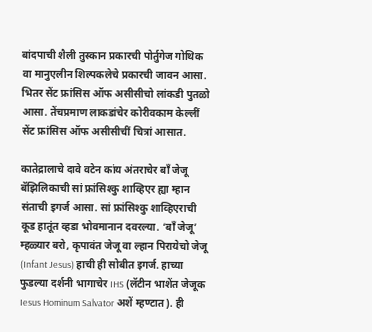बांदपाची शैली तुस्कान प्रकारची पोर्तुगेज गोथिक वा मानुएलीन शिल्पकलेचे प्रकारची जावन आसा. भितर सेंट फ्रांसिस ऑफ असीसीचो लांकडी पुतळो आसा. तेंचप्रमाण लाकडांचेर कोरीवकाम केल्लीं सेंट फ्रांसिस ऑफ असीसीचीं चित्रां आसात.

कातेद्रालाचे दावे वटेन कांय अंतराचेर बॉं जेजू बॅझिलिकाची सां फ्रांसिश्कु शाव्हिएर ह्या म्हान संताची इगर्ज आसा. सां फ्रांसिश्कु शाव्हिएराची कूड हातूंत व्हडा भोवमानान दवरल्या. ‘बॉं जेजू’ म्हळ्यार बरो, कृपावंत जेजू वा ल्हान पिरायेचो जेजू (Infant Jesus) हाची ही सोबीत इगर्ज. हाच्या फुडल्या दर्शनी भागाचेर IHS (लॅटीन भाशेंत जेजूक Iesus Hominum Salvator अशें म्हण्टात). ही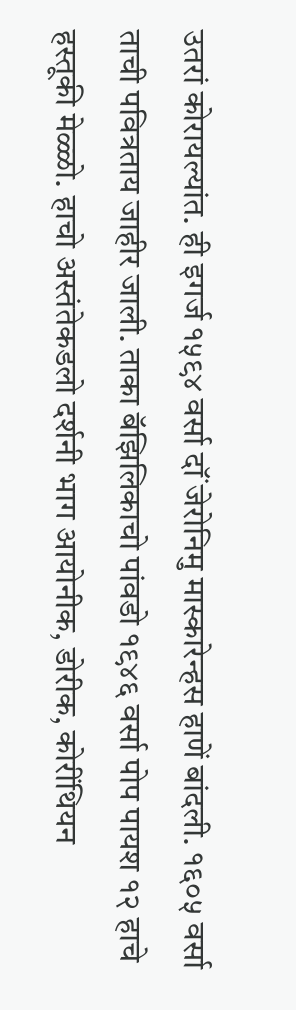उतरां कोरायल्यांत. ही इगर्ज १५९४ वर्सा दॉं जेरोनिमु मास्कारेन्हस हाणें बांदली. १६०५ वर्सा ताची पवित्रताय जाहीर जाली. ताका बॅझिलिकाचो पांवडो १९४६ वर्सा पोप पायश १२ हाचे हस्तूकी मेळ्ळो. हाचो अस्तंतेकडलो दर्शनी भाग आयोनीक, डोरीक, कोरींथियन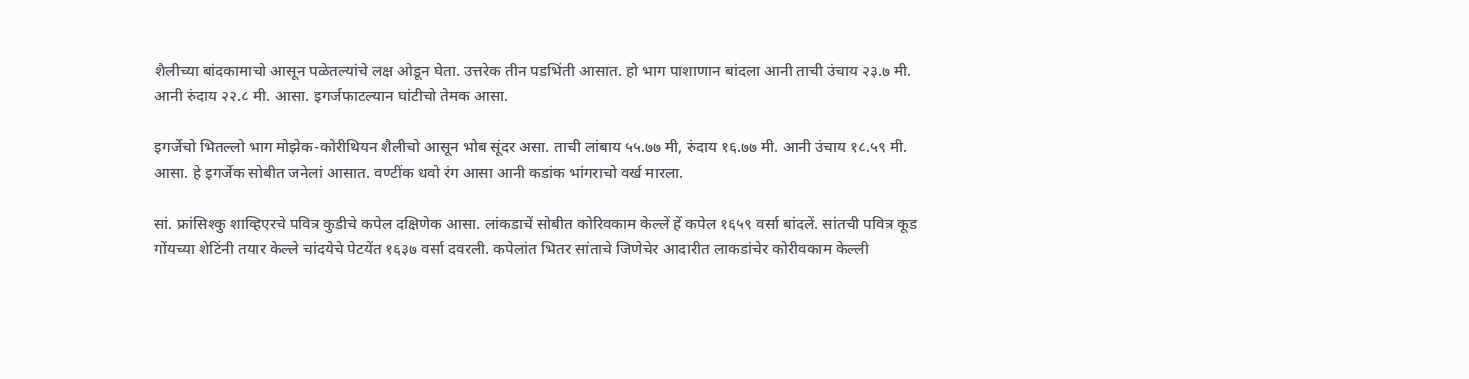शैलीच्या बांदकामाचो आसून पळेतल्यांचे लक्ष ओडून घेता. उत्तरेक तीन पडभिंती आसात. हो भाग पाशाणान बांदला आनी ताची उंचाय २३.७ मी. आनी रुंदाय २२.८ मी. आसा. इगर्जफाटल्यान घांटीचो तेमक आसा.

इगर्जेचो भितल्लो भाग मोझेक-कोरीथियन शैलीचो आसून भोब सूंदर असा. ताची लांबाय ५५.७७ मी, रुंदाय १६.७७ मी. आनी उंचाय १८.५९ मी. आसा. हे इगर्जेक सोबीत जनेलां आसात. वण्टींक धवो रंग आसा आनी कडांक भांगराचो वर्ख मारला.

सां. फ्रांसिश्कु शाव्हिएरचे पवित्र कुडीचे कपेल दक्षिणेक आसा. लांकडाचें सोबीत कोरिवकाम केल्लें हें कपेल १६५९ वर्सा बांदलें. सांतची पवित्र कूड गोंयच्या शेटिंनी तयार केल्ले चांदयेचे पेटयेंत १६३७ वर्सा दवरली. कपेलांत भितर सांताचे जिणेचेर आदारीत लाकडांचेर कोरीवकाम केल्ली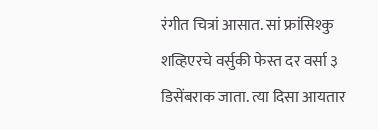रंगीत चित्रां आसात. सां फ्रांसिश्कु शव्हिएरचे वर्सुकी फेस्त दर वर्सा ३ डिसेंबराक जाता. त्या दिसा आयतार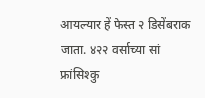आयल्यार हें फेस्त २ डिसेंबराक जाता. ४२२ वर्साच्या सां फ्रांसिश्कु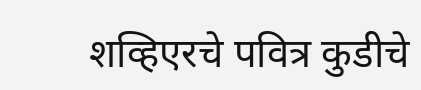शव्हिएरचे पवित्र कुडीचे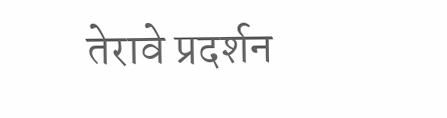तेरावे प्रदर्शन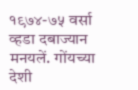१९७४-७५ वर्सा व्हडा दबाज्यान मनयलें. गोंयच्या देशी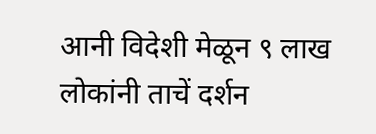आनी विदेशी मेळून ९ लाख लोकांनी ताचें दर्शन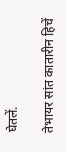घेतलें.

तेभायर सांत कातारीन हिचें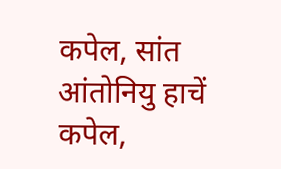कपेल, सांत आंतोनियु हाचें कपेल,